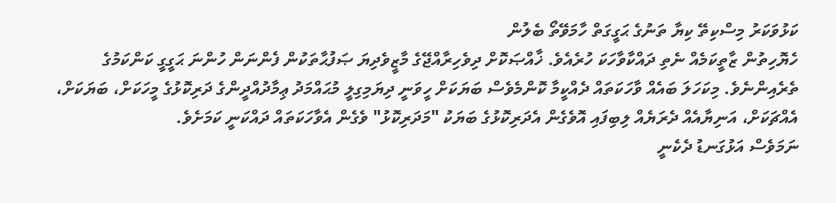ކަޅުވަކަރު މިސްކިތޭ ކިޔާ ތަނުގެ ޙަގީގަތް ހާމަވޭތޯ ބެލުން
ހެޔޮހިތުން ޒާތީކަމެއް ނެތި ދައްކާވާހަކަ ހުރެއެވެ. ޚާއްޞަކޮށް ދިވެހިރާއްޖޭގެ މާޒީވެދިޔަ ޞަފުޙާތަކުން ފެންނަން ހުންނަ ޙަގީގީ ކަންކަމުގެ ތެރެއިންނެވެ. މިކަހަލަ ބައެއް ވާހަކަތައް ދެއްކީމާ ކޮންމެވެސް ބަޔަކަށް ހީވަނީ ދިޔަމިގިލީ މުޙައްމަދު ޢިމާދުއްދީންގެ ދަރިކޮޅުގެ މީހަކަށް، ބަޔަކަށް، އެއްޗަކަށް، އަނިޔާއެއް ދެރަޔެއް ލިބިފައި އޮވެގެން އެދަރިކޮޅުގެ ބަޔަކު "މަދަރިކޮޅު" ވެގެން އެވާހަކަތައް ދައްކަނީ ކަމަށެވެ.
ނަމަވެސް އަޅުގަނޑު ދެކެނީ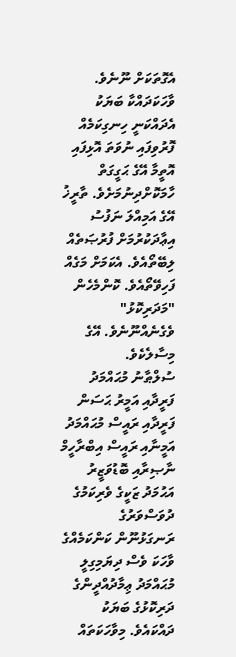އެގޮތަކަށް ނޫނެވެ. ވާހަކަދައްކާ ބަޔަކު އެދައްކަނީ ހިނގިކަމެއް ފޮރުވިފައި ނުވަތަ އޮޅިފައި އޮތީމާ އޭގެ ޙަގީގަތް ހާމަކޮށްދިނުމަށެވެ. ތާރީޚު އޭގެ އަމިއްލަ ނަފުސު އިޢާދަކުރުމަށް ފުރުޞަތެއް ލިބޭތޯއެވެ. އެކަމަށް މަގެއް ފަހިވޭތޯއެވެ. ކޮންމެހެން "މަދަރިކޮޅު" ވެގެނެއްނޫނެވެ. އޭގެ މިސާލެކެވެ.
ސުލްޠާނު މުޙައްމަދު ފަރީދާއި އަމީރު ޙަސަން ފަރީދާއި ރައީސް މުޙައްމަދު އަމީނާއި ރައީސް އިބްރާހީމް ނާޞިރާއި ބޮޑުވަޒީރު އަޙުމަދު ޒަކީގެ ވެރިކަމުގެ ދުވަސްވަރުގެ ރަނގަޅުނޫން ކަންކަމެއްގެ ވާހަކަ ވެސް ދިޔަމިގިލީ މުޙައްމަދު ޢިމާދުއްދީންގެ ދަރިކޮޅުގެ ބަޔަކު ދައްކައެވެ. މިވާހަކަތައް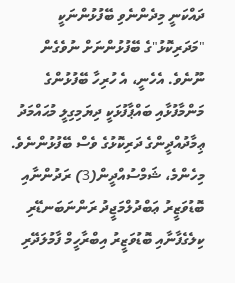ދައްކަނީ މިދެންނެވި ބޭފުޅުންނަކީ "މަދަރިކޮޅު"ގެ ބޭފުޅުންނަށް ނުވެގެން ނޫނެވެ. އެހެނީ، އެ ހުރިހާ ބޭފުޅުންގެ މަންމާފުޅާއި ބައްޕާފުޅަކީ ދިޔަމިގިލީ މުޙައްމަދު ޢިމާދުއްދީންގެ ދަރިކޮޅުގެ ވެސް ބޭފުޅުންނެވެ.
މިހެންމެ، ޝަމްސުއްދީން(3) ރަދުންނާއި ބޮޑުވަޒީރު ޢަބްދުލްމަޖީދު ރަންނަބަނޑޭރި ކިލެގެފާނާއި ބޮޑުވަޒީރު އިބްރާހީމް ފާމުލަދޭރި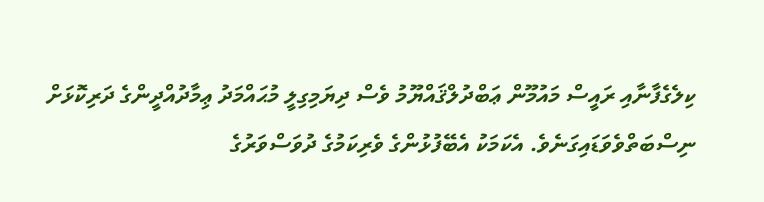ކިލެގެފާނާއި ރައީސް މައުމޫން ޢަބްދުލްޤައްޔޫމު ވެސް ދިޔަމިގިލީ މުޙައްމަދު ޢިމާދުއްދީންގެ ދަރިކޮޅަށް ނިސްބަތްވެވަޑައިގަނެވެ. އެކަމަކު އެބޭފުޅުންގެ ވެރިކަމުގެ ދުވަސްވަރުގެ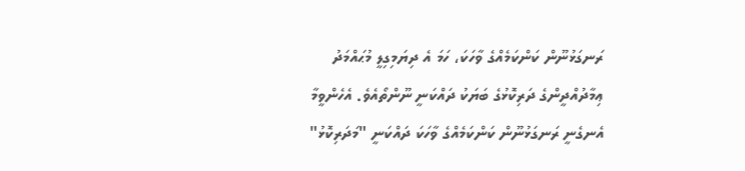ރަނގަޅުނޫން ކަންކަމެއްގެ ވާހަކަ، ހަމަ އެ ދިޔަމިގިލީ މުޙައްމަދު ޢިމާދުއްދީންގެ ދަރިކޮޅުގެ ބަޔަކު ދައްކަނީ ނޫންތޯއެވެ. އެހެންވީމާ އެނގެނީ ރަނގަޅުނޫން ކަންކަމެއްގެ ވާހަކަ ދައްކަނީ "މަދަރިކޮޅު"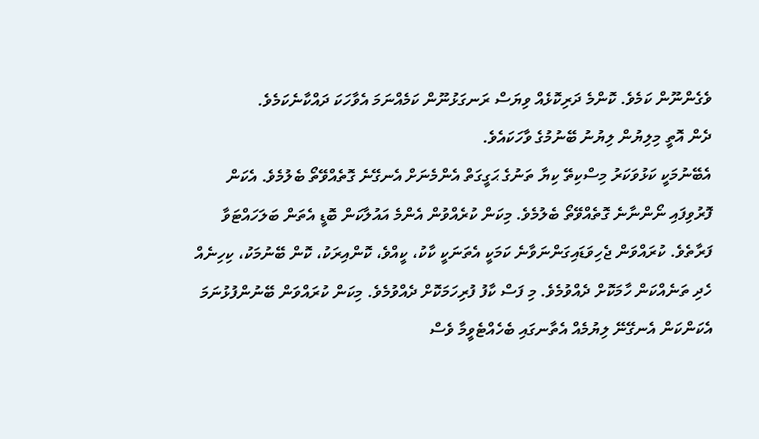ވެގެންނޫން ކަމެވެ. ކޮންމެ ދަރިކޮޅެއް ވިޔަސް ރަނގަޅުނޫން ކަމެއްނަމަ އެވާހަކަ ދައްކާނެކަމެވެ.
ދެން އޮތީ މިލިޔުން ލިޔުނު ބޭނުމުގެ ވާހަކައެވެ.
އެބޭނުމަކީ ކަޅުވަކަރު މިސްކިތޭ ކިޔާ ތަނުގެ ޙަގީގަތް އެންމެނަށް އެނގޭނެ ގޮތެއްވޭތޯ ބެލުމެވެ. އެކަން ފޮރުވިފައި ނޯންނާނެ ގޮތެއްވޭތޯ ބެލުމެވެ. މިކަން ކުރެއްވުން އެންމެ އައުލާކަން ބޮޑީ އެތަން ބަލަހައްޓަވާ ފަރާތެވެ. ކުރައްވަން ޖެހިވަޑައިގަންނަވާނެ ކަމަކީ އެތަނަކީ ކާކު، ކީއްވެ، ކޮންއިރަކު، ކޮން ބޭނުމަކު، ކިހިނެއް ހެދި ތަނެއްކަން ހާމަކޮށް ދެއްވުމެވެ. މި ފަސް ކާފު ފުރިހަމަކޮށް ދެއްވުމެވެ. މިކަން ކުރައްވަން ބޭނުންފުޅުނަމަ އެކަންކަން އެނގޭނޭ ލިޔުމެއް އެތާނގައި ބެހެއްޓެވީމާ ވެސް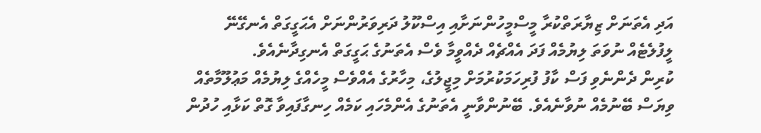އަދި އެތަނަށް ޒިޔާރަތްކުރާ މީސްމީހުންނަށާއި އިސްކޫލު ދަރިވަރުންނަށް އެޙަގީގަތް އެނގޭނޭ ލީފުލެޓެއް ނުވަތަ ލިޔުމެއް ފަދަ އެއްޗެއް ދެއްވީމާ ވެސް އެތަނުގެ ޙަގީގަތް އެނގިދާނެއެވެ.
ކުރިން ދެންނެވި ފަސް ކާފު ފުރިހަމަކުރުމަށް މިޖީލުގެ، މިހާރުގެ އެއްވެސް މީހެއްގެ ލިޔުމެއް މަޢުލޫމާތެއް ވިޔަސް ބޭނުމެއް ނުވާނެއެވެ. ބޭނުންވާނީ އެތަނުގެ އެންމެހައި ކަމެއް ހިނގާފައިވާ ގޮތް ކަޅާއި ހުދުން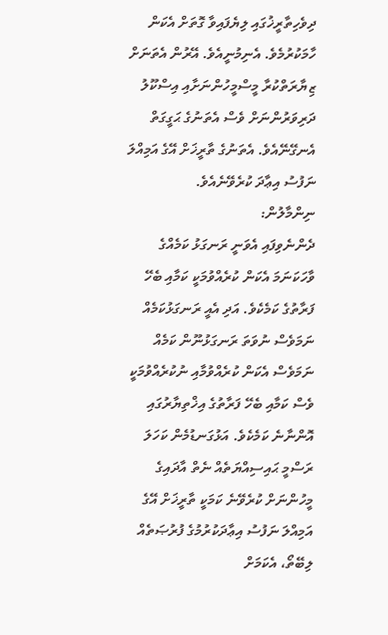ދިވެހިތާރީޚުގައި ލިޔެފައިވާ ގޮތަށް އެކަން ހާމަކުރުމެވެ. އެނިމުނީއެވެ. އޭރުން އެތަނަށް ޒިޔާރަތްކުރާ މީސްމީހުންނަށާއި އިސްކޫލު ދަރިވަރުންނަށް ވެސް އެތަނުގެ ޙަގީގަތް އެނގޭނޭއެވެ. އެތަނުގެ ތާރީޚަށް އޭގެ އަމިއްލަ ނަފުސު އިޢާދަ ކުރެވޭނެއެވެ.
ނިންމާލުން:
ދެންނެވިފައި އެވަނީ ރަނގަޅު ކަމެއްގެ ވާހަކަނަމަ އެކަން ކުރެއްވުމަކީ ކަމާއި ބެހޭ ފަރާތުގެ ކަމެކެވެ. އަދި އެއީ ރަނގަޅުކަމެއް ނަމަވެސް ނުވަތަ ރަނގަޅުނޫން ކަމެއް ނަމަވެސް އެކަން ކުރެއްވުމާއި ނުކުރެއްވުމަކީ ވެސް ކަމާއި ބެހޭ ފަރާތުގެ އިޚްތިޔާރުގައި އޮންނާނެ ކަމެކެވެ. އަޅުގަނޑުމެން ކަހަލަ ރަސްމީ ޙައިސިއްޔަތެއް ނެތް އާދައިގެ މީހުންނަށް ކުރެވޭނެ ކަމަކީ ތާރީޚަށް އޭގެ އަމިއްލަ ނަފުސު އިޢާދަކުރުމުގެ ފުރުޞަތެއް ލިބޭތޯ، އެކަމަށް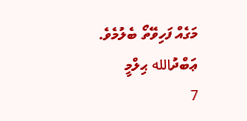މަގެއް ފަހިވޭތޯ ބެލުމެވެ.
ޢަބްދުالله ޙިލްމީ
7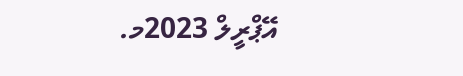އޭޕްރީލް 2023މ.